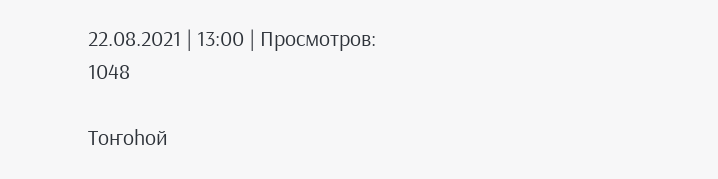22.08.2021 | 13:00 | Просмотров: 1048

Тоҥоһой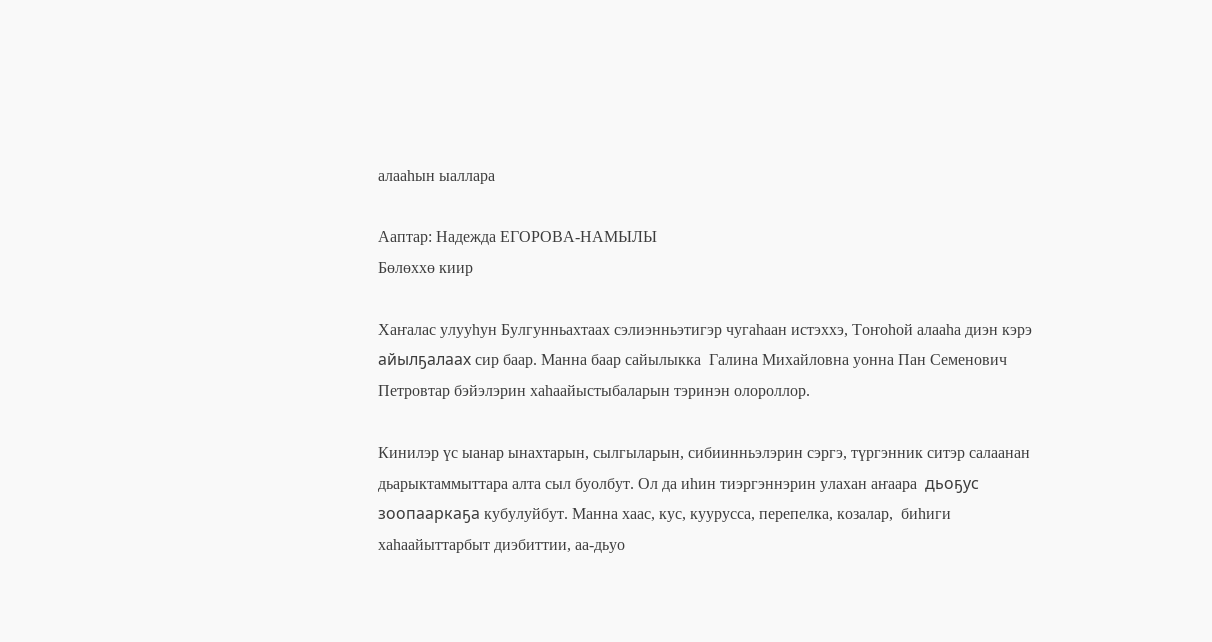алааһын ыаллара

Ааптар: Надежда ЕГОРОВА-НАМЫЛЫ
Бөлөххө киир

Хаҥалас улууһун Булгунньахтаах сэлиэнньэтигэр чугаһаан истэххэ, Тоҥоһой алааһа диэн кэрэ айылҕалаах сир баар. Манна баар сайылыкка  Галина Михайловна уонна Пан Семенович Петровтар бэйэлэрин хаһаайыстыбаларын тэринэн олороллор.

Кинилэр үс ыанар ынахтарын, сылгыларын, сибиинньэлэрин сэргэ, түргэнник ситэр салаанан дьарыктаммыттара алта сыл буолбут. Ол да иһин тиэргэннэрин улахан аҥаара  дьоҕус зоопааркаҕа кубулуйбут. Манна хаас, кус, куурусса, перепелка, козалар,  биһиги хаһаайыттарбыт диэбиттии, аа-дьуо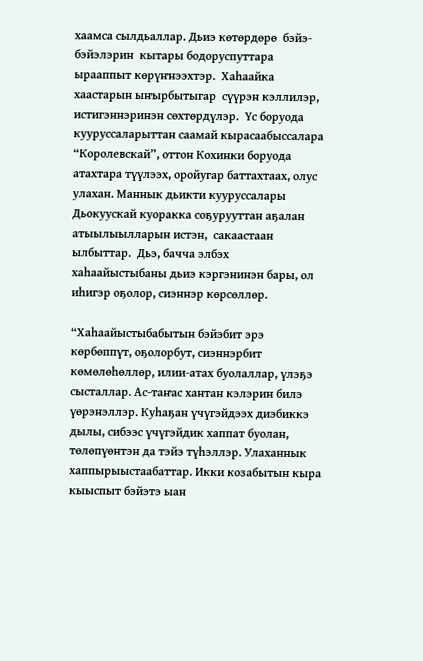хаамса сылдьаллар. Дьиэ көтөрдөрө  бэйэ-бэйэлэрин  кытары бодоруспуттара ырааппыт көрүҥнээхтэр.  Хаһаайка хаастарын ыҥырбытыгар  сүүрэн кэллилэр, истигэннэринэн сөхтөрдүлэр.  Үс боруода кууруссаларыттан саамай кырасаабыссалара “Королевскай”, оттон Кохинки боруода атахтара түүлээх, оройугар баттахтаах, олус улахан. Маннык дьикти кууруссалары Дьокуускай куоракка соҕурууттан аҕалан атыылыылларын истэн,  сакаастаан ылбыттар.  Дьэ, бачча элбэх хаһаайыстыбаны дьиэ кэргэнинэн бары, ол  иһигэр оҕолор, сиэннэр көрсөллөр.

“Хаһаайыстыбабытын бэйэбит эрэ көрбөппүт, оҕолорбут, сиэннэрбит көмөлөһөллөр, илии-атах буолаллар, үлэҕэ сысталлар. Ас-таҥас хантан кэлэрин билэ үөрэнэллэр. Куһаҕан үчүгэйдээх диэбиккэ дылы, сибээс үчүгэйдик хаппат буолан, төлөпүөнтэн да тэйэ түһэллэр. Улаханнык хаппырыыстаабаттар. Икки козабытын кыра кыыспыт бэйэтэ ыан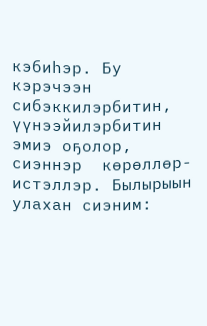кэбиһэр. Бу  кэрэчээн сибэккилэрбитин, үүнээйилэрбитин  эмиэ оҕолор, сиэннэр  көрөллөр-истэллэр. Былырыын  улахан сиэним: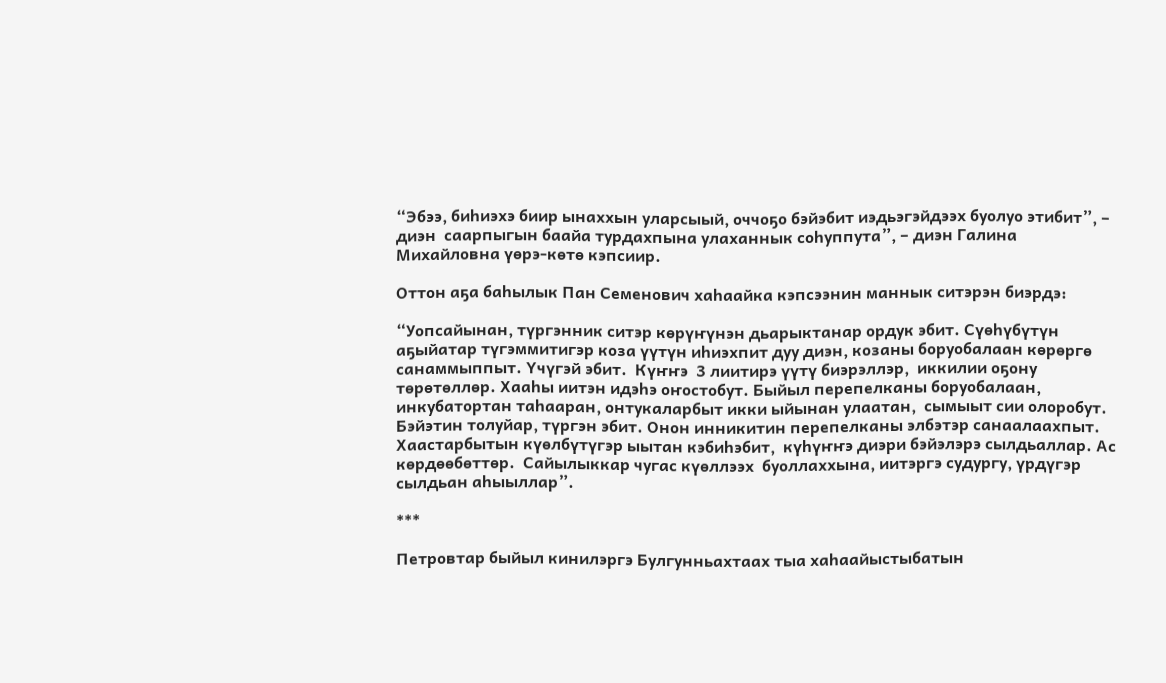“Эбээ, биһиэхэ биир ынаххын уларсыый, оччоҕо бэйэбит иэдьэгэйдээх буолуо этибит”, – диэн  саарпыгын баайа турдахпына улаханнык соһуппута”, – диэн Галина Михайловна үөрэ-көтө кэпсиир.

Оттон аҕа баһылык Пан Семенович хаһаайка кэпсээнин маннык ситэрэн биэрдэ:

“Уопсайынан, түргэнник ситэр көрүҥүнэн дьарыктанар ордук эбит. Сүөһүбүтүн аҕыйатар түгэммитигэр коза үүтүн иһиэхпит дуу диэн, козаны боруобалаан көрөргө санаммыппыт. Үчүгэй эбит.  Күҥҥэ  3 лиитирэ үүтү биэрэллэр,  иккилии оҕону төрөтөллөр. Хааһы иитэн идэһэ оҥостобут. Быйыл перепелканы боруобалаан, инкубатортан таһааран, онтукаларбыт икки ыйынан улаатан,  сымыыт сии олоробут. Бэйэтин толуйар, түргэн эбит. Онон инникитин перепелканы элбэтэр санаалаахпыт. Хаастарбытын күөлбүтүгэр ыытан кэбиһэбит,  күһүҥҥэ диэри бэйэлэрэ сылдьаллар. Ас көрдөөбөттөр.  Сайылыккар чугас күөллээх  буоллаххына, иитэргэ судургу, үрдүгэр сылдьан аһыыллар”.

***

Петровтар быйыл кинилэргэ Булгунньахтаах тыа хаһаайыстыбатын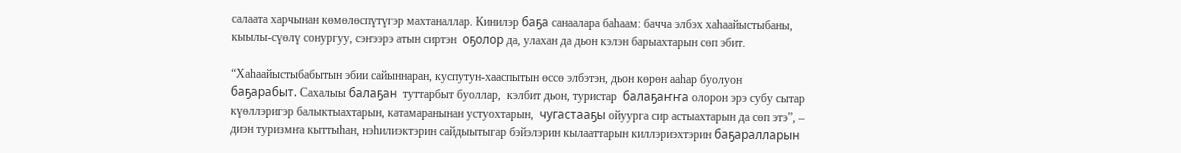салаата харчынан көмөлөспүтүгэр махтаналлар. Кинилэр баҕа санаалара баһаам: бачча элбэх хаһаайыстыбаны, кыылы-сүөлү сонургуу, сэҥээрэ атын сиртэн  оҕолор да, улахан да дьон кэлэн барыахтарын сөп эбит.

“Хаһаайыстыбабытын эбии сайыннаран, куспутун-хааспытын өссө элбэтэн, дьон көрөн ааһар буолуон баҕарабыт. Сахалыы балаҕан  туттарбыт буоллар,  кэлбит дьон, туристар  балаҕаҥҥа олорон эрэ субу сытар күөллэригэр балыктыахтарын, катамаранынан устуохтарын,  чугастааҕы ойуурга сир астыахтарын да сөп этэ”, – диэн туризмҥа кыттыһан, нэһилиэктэрин сайдыытыгар бэйэлэрин кылааттарын киллэриэхтэрин баҕаралларын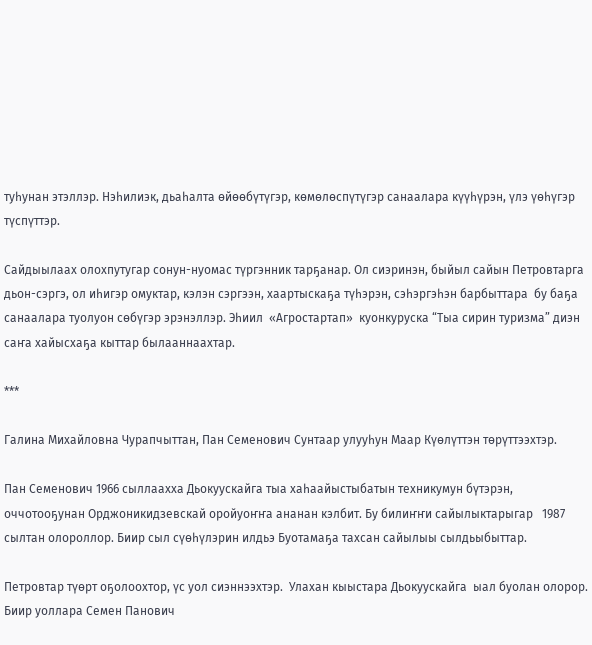туһунан этэллэр. Нэһилиэк, дьаһалта өйөөбүтүгэр, көмөлөспүтүгэр санаалара күүһүрэн, үлэ үөһүгэр түспүттэр.

Сайдыылаах олохпутугар сонун-нуомас түргэнник тарҕанар. Ол сиэринэн, быйыл сайын Петровтарга дьон-сэргэ, ол иһигэр омуктар, кэлэн сэргээн, хаартыскаҕа түһэрэн, сэһэргэһэн барбыттара  бу баҕа санаалара туолуон сөбүгэр эрэнэллэр. Эһиил  «Агростартап»  куонкуруска “Тыа сирин туризма” диэн саҥа хайысхаҕа кыттар былааннаахтар.

***

Галина Михайловна Чурапчыттан, Пан Семенович Сунтаар улууһун Маар Күөлүттэн төрүттээхтэр.

Пан Семенович 1966 сыллаахха Дьокуускайга тыа хаһаайыстыбатын техникумун бүтэрэн, оччотооҕунан Орджоникидзевскай оройуоҥҥа ананан кэлбит. Бу билиҥҥи сайылыктарыгар   1987 сылтан олороллор. Биир сыл сүөһүлэрин илдьэ Буотамаҕа тахсан сайылыы сылдьыбыттар.

Петровтар түөрт оҕолоохтор, үс уол сиэннээхтэр.  Улахан кыыстара Дьокуускайга  ыал буолан олорор. Биир уоллара Семен Панович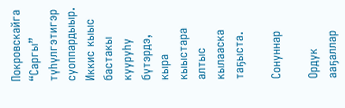Покровскайга “Саргы” түһүлгэтигэр суоппардыыр. Иккис кыыс  бастакы кууруһу бүтэрдэ, кыра кыыстара алтыс кылааска таҕыста.

Сонуннар

Ордук ааҕаллар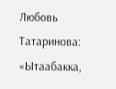Любовь Татаринова: «Ытаабакка,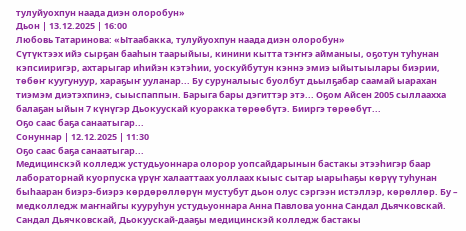тулуйуохпун наада диэн олоробун»
Дьон | 13.12.2025 | 16:00
Любовь Татаринова: «Ытаабакка, тулуйуохпун наада диэн олоробун»
Сүтүктээх ийэ сырҕан бааһын таарыйыы, кинини кытта тэҥҥэ айманыы, оҕотун туһунан кэпсииригэр, ахтарыгар иһийэн кэтэһии, уоскуйбутун кэннэ эмиэ ыйытыылары биэрии, төбөҥ куугунуур, хараҕыҥ ууланар... Бу суруналыыс буолбут дьылҕабар саамай ыарахан тиэмэм диэтэхпинэ, сыыспаппын. Барыга бары дэгиттэр этэ... Оҕом Айсен 2005 сыллаахха балаҕан ыйын 7 күнүгэр Дьокуускай куоракка төрөөбүтэ. Бииргэ төрөөбүт...
Оҕо саас баҕа санаатыгар...
Сонуннар | 12.12.2025 | 11:30
Оҕо саас баҕа санаатыгар...
Медицинскэй колледж устудьуоннара олорор уопсайдарынын бастакы этээһигэр баар лабораторнай куорпуска үрүҥ халааттаах уоллаах кыыс сытар ыарыһаҕы көрүү туһунан быһааран биэрэ-биэрэ көрдөрөллөрүн мустубут дьон олус сэргээн истэллэр, көрөллөр. Бу – медколледж маҥнайгы кууруһун устудьуоннара Анна Павлова уонна Сандал Дьячковскай. Сандал Дьячковскай, Дьокуускай-дааҕы медицинскэй колледж бастакы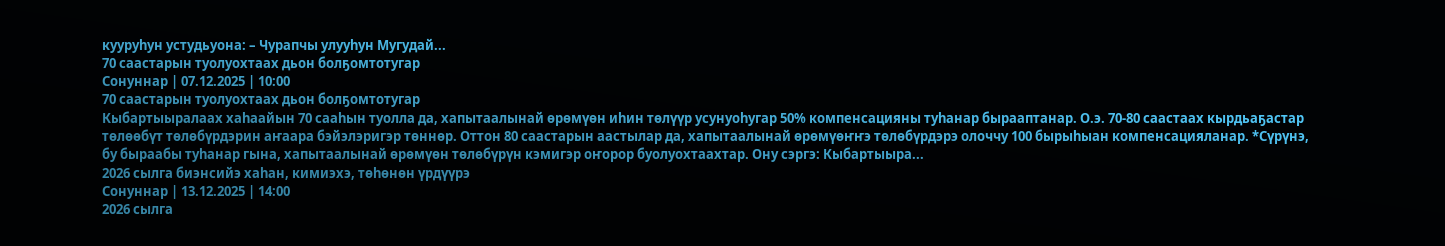кууруһун устудьуона: – Чурапчы улууһун Мугудай...
70 саастарын туолуохтаах дьон болҕомтотугар
Сонуннар | 07.12.2025 | 10:00
70 саастарын туолуохтаах дьон болҕомтотугар
Кыбартыыралаах хаһаайын 70 сааһын туолла да, хапытаалынай өрөмүөн иһин төлүүр усунуоһугар 50% компенсацияны туһанар бырааптанар. О.э. 70-80 саастаах кырдьаҕастар төлөөбүт төлөбүрдэрин аҥаара бэйэлэригэр төннөр. Оттон 80 саастарын аастылар да, хапытаалынай өрөмүөҥҥэ төлөбүрдэрэ олоччу 100 бырыһыан компенсацияланар. *Сүрүнэ, бу быраабы туһанар гына, хапытаалынай өрөмүөн төлөбүрүн кэмигэр оҥорор буолуохтаахтар. Ону сэргэ: Кыбартыыра...
2026 сылга биэнсийэ хаһан, кимиэхэ, төһөнөн үрдүүрэ
Сонуннар | 13.12.2025 | 14:00
2026 сылга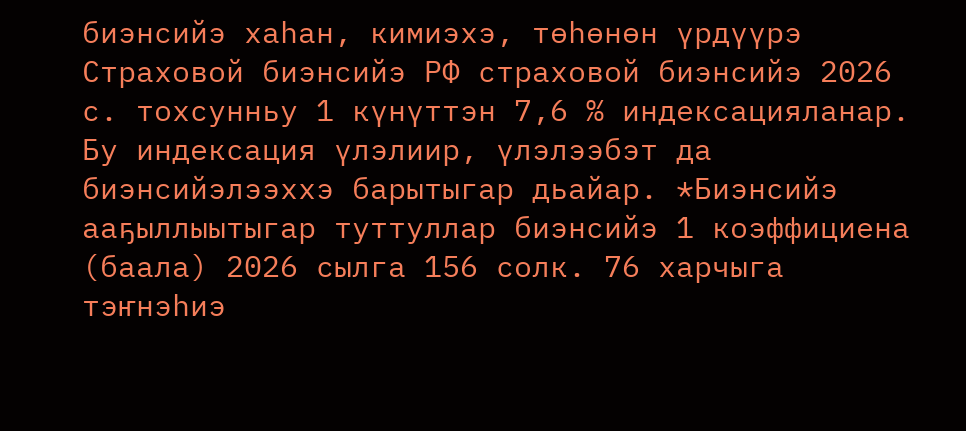биэнсийэ хаһан, кимиэхэ, төһөнөн үрдүүрэ
Страховой биэнсийэ РФ страховой биэнсийэ 2026 с. тохсунньу 1 күнүттэн 7,6 % индексацияланар. Бу индексация үлэлиир, үлэлээбэт да биэнсийэлээххэ барытыгар дьайар. *Биэнсийэ ааҕыллыытыгар туттуллар биэнсийэ 1 коэффициена (баала) 2026 сылга 156 солк. 76 харчыга тэҥнэһиэ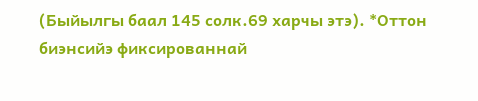(Быйылгы баал 145 солк.69 харчы этэ). *Оттон биэнсийэ фиксированнай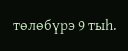төлөбүрэ 9 тыһ.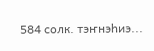584 солк. тэҥнэһиэ...